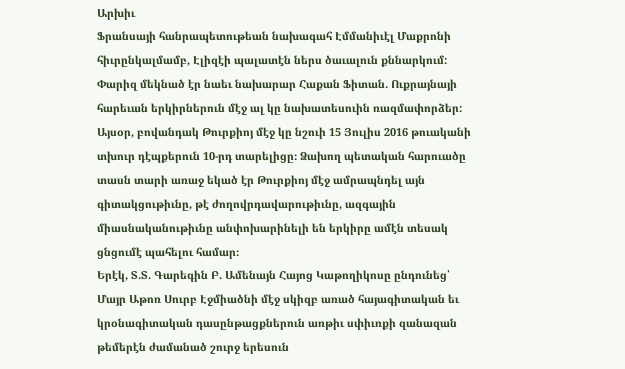Արխիւ
Ֆրանսայի հանրապետութեան նախագահ Էմմանիւէլ Մաքրոնի հիւրընկալմամբ, Էլիզէի պալատէն ներս ծաւալուն քննարկում:
Փարիզ մեկնած էր նաեւ նախարար Հաքան Ֆիտան. Ուքրայնայի հարեւան երկիրներուն մէջ ալ կը նախատեսուին ռազմափորձեր:
Այսօր, բովանդակ Թուրքիոյ մէջ կը նշուի 15 Յուլիս 2016 թուականի տխուր դէպքերուն 10-րդ տարելիցը։ Ձախող պետական հարուածը տասն տարի առաջ եկած էր Թուրքիոյ մէջ ամրապնդել այն գիտակցութիւնը, թէ ժողովրդավարութիւնը, ազգային միասնականութիւնը անփոխարինելի են երկիրը ամէն տեսակ ցնցումէ պահելու համար։
Երէկ, Տ.Տ. Գարեգին Բ. Ամենայն Հայոց Կաթողիկոսը ընդունեց՝ Մայր Աթոռ Սուրբ Էջմիածնի մէջ սկիզբ առած հայագիտական եւ կրօնագիտական դասընթացքներուն առթիւ սփիւռքի զանազան թեմերէն ժամանած շուրջ երեսուն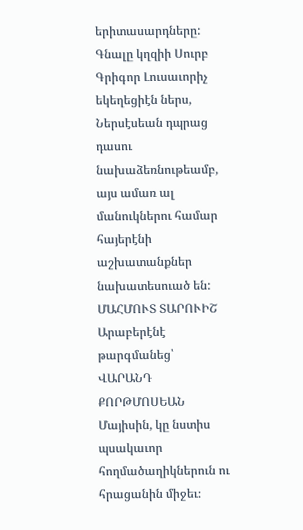երիտասարդները:
Գնալը կղզիի Սուրբ Գրիգոր Լուսաւորիչ եկեղեցիէն ներս, Ներսէսեան դպրաց դասու նախաձեռնութեամբ, այս ամառ ալ մանուկներու համար հայերէնի աշխատանքներ նախատեսուած են:
ՄԱՀՄՈՒՏ ՏԱՐՈՒԻՇ
Արաբերէնէ թարգմանեց՝
ՎԱՐԱՆԴ ՔՈՐԹՄՈՍԵԱՆ
Մայիսին, կը նստիս պսակաւոր հողմածաղիկներուն ու հրացանին միջեւ։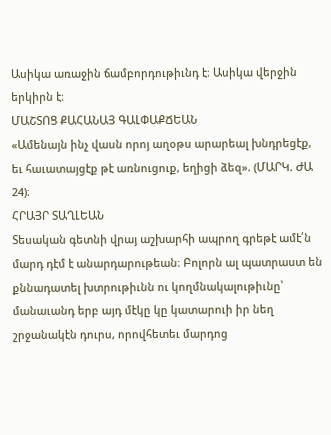Ասիկա առաջին ճամբորդութիւնդ է։ Ասիկա վերջին երկիրն է։
ՄԱՇՏՈՑ ՔԱՀԱՆԱՅ ԳԱԼՓԱՔՃԵԱՆ
«Ամենայն ինչ վասն որոյ աղօթս արարեալ խնդրեցէք, եւ հաւատայցէք թէ առնուցուք, եղիցի ձեզ». (ՄԱՐԿ. ԺԱ 24)։
ՀՐԱՅՐ ՏԱՂԼԵԱՆ
Տեսական գետնի վրայ աշխարհի ապրող գրեթէ ամէ՛ն մարդ դէմ է անարդարութեան։ Բոլորն ալ պատրաստ են քննադատել խտրութիւնն ու կողմնակալութիւնը՝ մանաւանդ երբ այդ մէկը կը կատարուի իր նեղ շրջանակէն դուրս, որովհետեւ մարդոց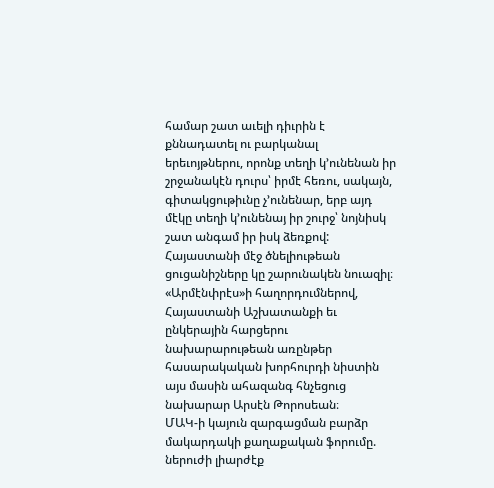համար շատ աւելի դիւրին է քննադատել ու բարկանալ երեւոյթներու, որոնք տեղի կ՚ունենան իր շրջանակէն դուրս՝ իրմէ հեռու, սակայն, գիտակցութիւնը չ՚ունենար, երբ այդ մէկը տեղի կ՚ունենայ իր շուրջ՝ նոյնիսկ շատ անգամ իր իսկ ձեռքով:
Հայաստանի մէջ ծնելիութեան ցուցանիշները կը շարունակեն նուազիլ։ «Արմէնփրէս»ի հաղորդումներով, Հայաստանի Աշխատանքի եւ ընկերային հարցերու նախարարութեան առընթեր հասարակական խորհուրդի նիստին այս մասին ահազանգ հնչեցուց նախարար Արսէն Թորոսեան։
ՄԱԿ-ի կայուն զարգացման բարձր մակարդակի քաղաքական ֆորումը. ներուժի լիարժէք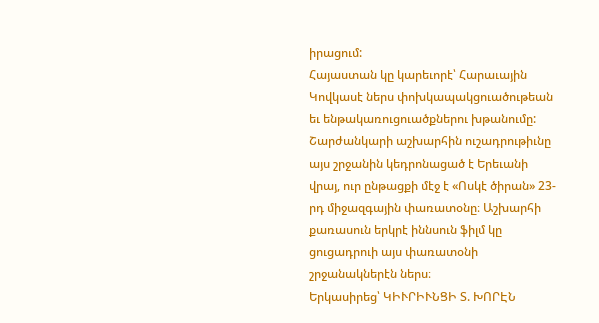իրացում:
Հայաստան կը կարեւորէ՝ Հարաւային Կովկասէ ներս փոխկապակցուածութեան եւ ենթակառուցուածքներու խթանումը:
Շարժանկարի աշխարհին ուշադրութիւնը այս շրջանին կեդրոնացած է Երեւանի վրայ, ուր ընթացքի մէջ է «Ոսկէ ծիրան» 23-րդ միջազգային փառատօնը։ Աշխարհի քառասուն երկրէ իննսուն ֆիլմ կը ցուցադրուի այս փառատօնի շրջանակներէն ներս։
Երկասիրեց՝ ԿԻՒՐԻՒՆՑԻ Տ. ԽՈՐԷՆ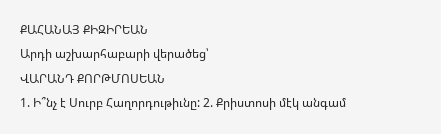ՔԱՀԱՆԱՅ ՔԻԶԻՐԵԱՆ
Արդի աշխարհաբարի վերածեց՝
ՎԱՐԱՆԴ ՔՈՐԹՄՈՍԵԱՆ
1. Ի՞նչ է Սուրբ Հաղորդութիւնը: 2. Քրիստոսի մէկ անգամ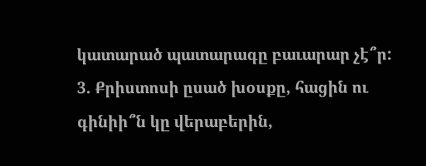կատարած պատարագը բաւարար չէ՞ր: 3. Քրիստոսի ըսած խօսքը, հացին ու գինիի՞ն կը վերաբերին,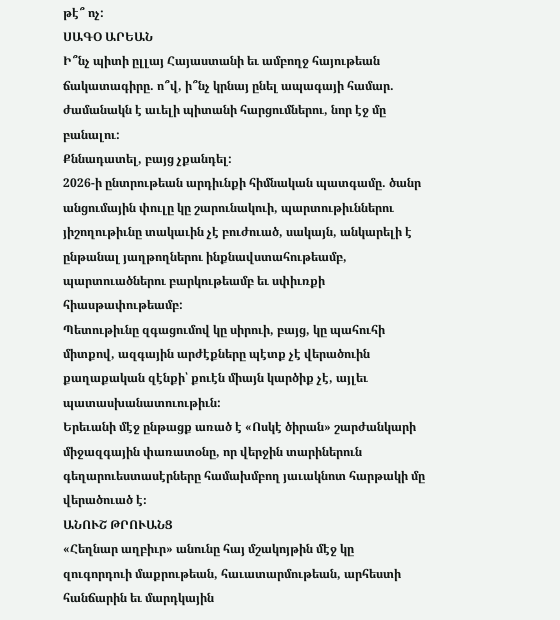թէ՞ ոչ:
ՍԱԳՕ ԱՐԵԱՆ
Ի՞նչ պիտի ըլլայ Հայաստանի եւ ամբողջ հայութեան ճակատագիրը. ո՞վ, ի՞նչ կրնայ ընել ապագայի համար. ժամանակն է աւելի պիտանի հարցումներու, նոր էջ մը բանալու:
Քննադատել, բայց չքանդել:
2026-ի ընտրութեան արդիւնքի հիմնական պատգամը. ծանր անցումային փուլը կը շարունակուի, պարտութիւններու յիշողութիւնը տակաւին չէ բուժուած, սակայն, անկարելի է ընթանալ յաղթողներու ինքնավստահութեամբ, պարտուածներու բարկութեամբ եւ սփիւռքի հիասթափութեամբ:
Պետութիւնը զգացումով կը սիրուի, բայց, կը պահուհի միտքով, ազգային արժէքները պէտք չէ վերածուին քաղաքական զէնքի՝ քուէն միայն կարծիք չէ, այլեւ պատասխանատուութիւն:
Երեւանի մէջ ընթացք առած է «Ոսկէ ծիրան» շարժանկարի միջազգային փառատօնը, որ վերջին տարիներուն գեղարուեստասէրները համախմբող յաւակնոտ հարթակի մը վերածուած է։
ԱՆՈՒՇ ԹՐՈՒԱՆՑ
«Հեղնար աղբիւր» անունը հայ մշակոյթին մէջ կը զուգորդուի մաքրութեան, հաւատարմութեան, արհեստի հանճարին եւ մարդկային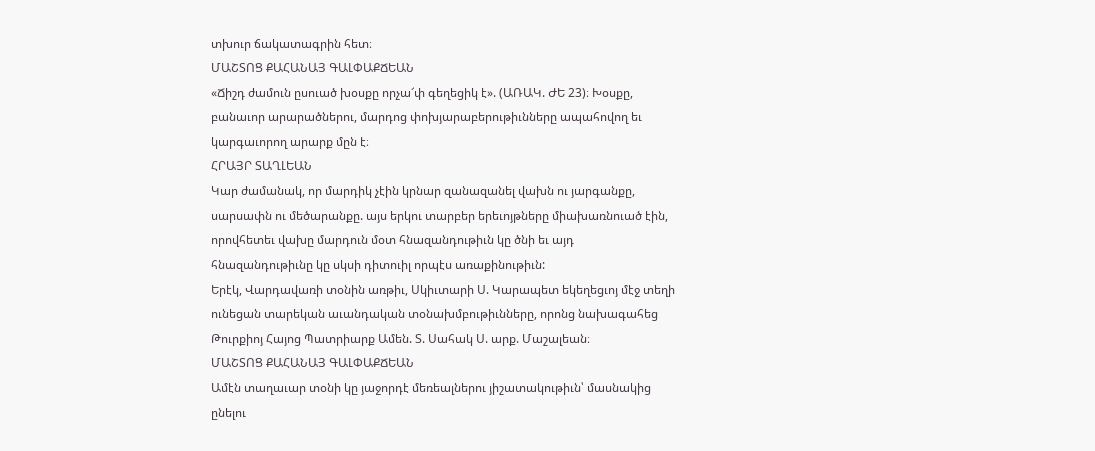տխուր ճակատագրին հետ։
ՄԱՇՏՈՑ ՔԱՀԱՆԱՅ ԳԱԼՓԱՔՃԵԱՆ
«Ճիշդ ժամուն ըսուած խօսքը որչա՜փ գեղեցիկ է». (ԱՌԱԿ. ԺԵ 23)։ Խօսքը, բանաւոր արարածներու, մարդոց փոխյարաբերութիւնները ապահովող եւ կարգաւորող արարք մըն է։
ՀՐԱՅՐ ՏԱՂԼԵԱՆ
Կար ժամանակ, որ մարդիկ չէին կրնար զանազանել վախն ու յարգանքը, սարսափն ու մեծարանքը. այս երկու տարբեր երեւոյթները միախառնուած էին, որովհետեւ վախը մարդուն մօտ հնազանդութիւն կը ծնի եւ այդ հնազանդութիւնը կը սկսի դիտուիլ որպէս առաքինութիւն:
Երէկ, Վարդավառի տօնին առթիւ, Սկիւտարի Ս. Կարապետ եկեղեցւոյ մէջ տեղի ունեցան տարեկան աւանդական տօնախմբութիւնները, որոնց նախագահեց Թուրքիոյ Հայոց Պատրիարք Ամեն. Տ. Սահակ Ս. արք. Մաշալեան։
ՄԱՇՏՈՑ ՔԱՀԱՆԱՅ ԳԱԼՓԱՔՃԵԱՆ
Ամէն տաղաւար տօնի կը յաջորդէ մեռեալներու յիշատակութիւն՝ մասնակից ընելու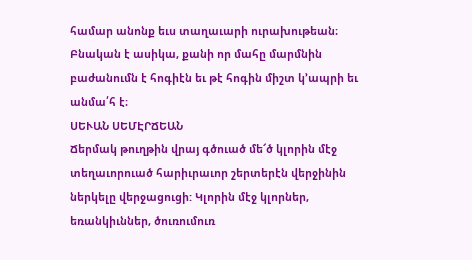համար անոնք եւս տաղաւարի ուրախութեան։ Բնական է ասիկա, քանի որ մահը մարմնին բաժանումն է հոգիէն եւ թէ հոգին միշտ կ՚ապրի եւ անմա՛հ է։
ՍԵՒԱՆ ՍԵՄԷՐՃԵԱՆ
Ճերմակ թուղթին վրայ գծուած մե՜ծ կլորին մէջ տեղաւորուած հարիւրաւոր շերտերէն վերջինին ներկելը վերջացուցի: Կլորին մէջ կլորներ, եռանկիւններ, ծուռումուռ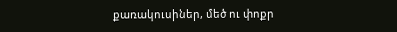քառակուսիներ, մեծ ու փոքր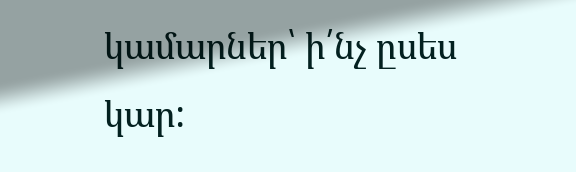կամարներ՝ ի՛նչ ըսես կար: